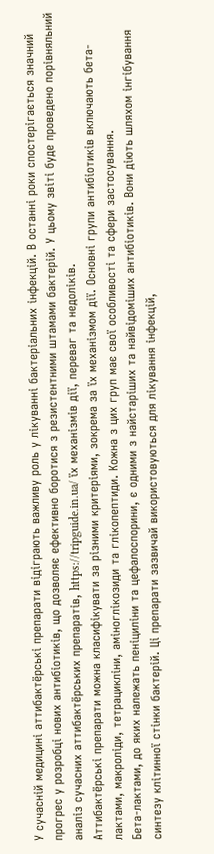У сучасній медицині аттибактёрські препарати відіграють важливу роль у лікуванні бактеріальних інфекцій. В останні роки спостерігається значний прогрес у розробці нових антибіотиків, що дозволяє ефективно боротися з резистентними штамами бактерій. У цьому звіті буде проведено порівняльний аналіз сучасних аттибактёрських препаратів, https://tripguide.in.ua/ їх механізмів дії, переваг та недоліків.
Аттибактёрські препарати можна класифікувати за різними критеріями, зокрема за їх механізмом дії. Основні групи антибіотиків включають бета-лактами, макроліди, тетрацикліни, аміноглікозиди та глікопептиди. Кожна з цих груп має свої особливості та сфери застосування.
Бета-лактами, до яких належать пеніциліни та цефалоспорини, є одними з найстаріших та найвідоміших антибіотиків. Вони діють шляхом інгібування синтезу клітинної стінки бактерій. Ці препарати зазвичай використовуються для лікування інфекцій,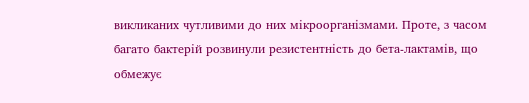викликаних чутливими до них мікроорганізмами. Проте, з часом багато бактерій розвинули резистентність до бета-лактамів, що обмежує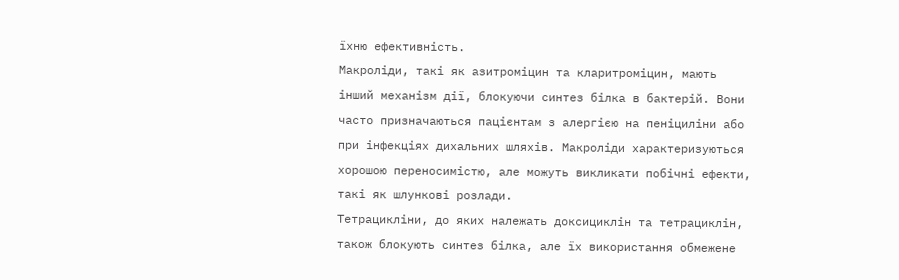їхню ефективність.
Макроліди, такі як азитроміцин та кларитроміцин, мають інший механізм дії, блокуючи синтез білка в бактерій. Вони часто призначаються пацієнтам з алергією на пеніциліни або при інфекціях дихальних шляхів. Макроліди характеризуються хорошою переносимістю, але можуть викликати побічні ефекти, такі як шлункові розлади.
Тетрацикліни, до яких належать доксициклін та тетрациклін, також блокують синтез білка, але їх використання обмежене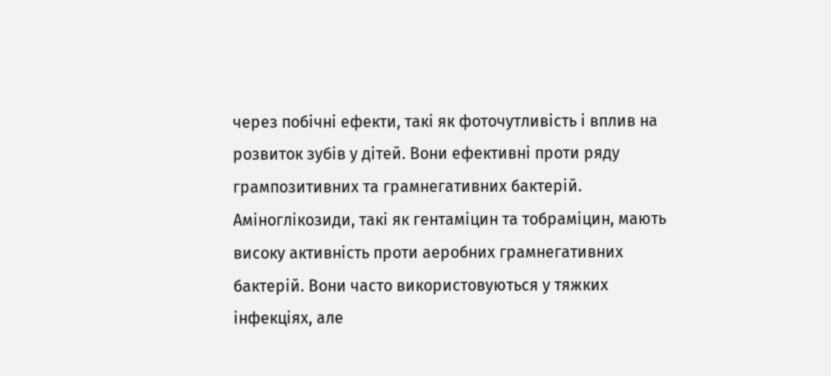через побічні ефекти, такі як фоточутливість і вплив на розвиток зубів у дітей. Вони ефективні проти ряду грампозитивних та грамнегативних бактерій.
Аміноглікозиди, такі як гентаміцин та тобраміцин, мають високу активність проти аеробних грамнегативних бактерій. Вони часто використовуються у тяжких інфекціях, але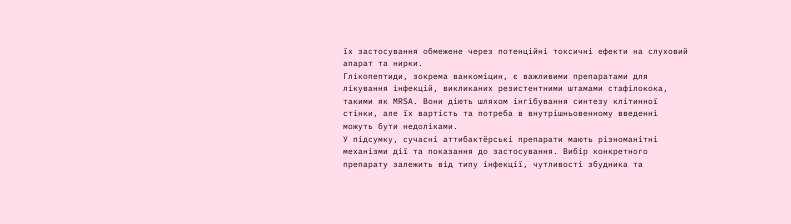їх застосування обмежене через потенційні токсичні ефекти на слуховий апарат та нирки.
Глікопептиди, зокрема ванкоміцин, є важливими препаратами для лікування інфекцій, викликаних резистентними штамами стафілокока, такими як MRSA. Вони діють шляхом інгібування синтезу клітинної стінки, але їх вартість та потреба в внутрішньовенному введенні можуть бути недоліками.
У підсумку, сучасні аттибактёрські препарати мають різноманітні механізми дії та показання до застосування. Вибір конкретного препарату залежить від типу інфекції, чутливості збудника та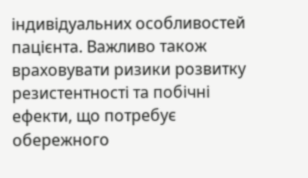індивідуальних особливостей пацієнта. Важливо також враховувати ризики розвитку резистентності та побічні ефекти, що потребує обережного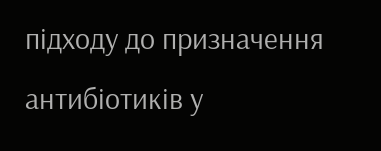підходу до призначення антибіотиків у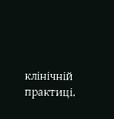клінічній практиці.